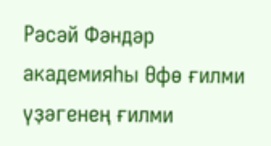Рәсәй Фәндәр академияһы Өфө ғилми үҙәгенең ғилми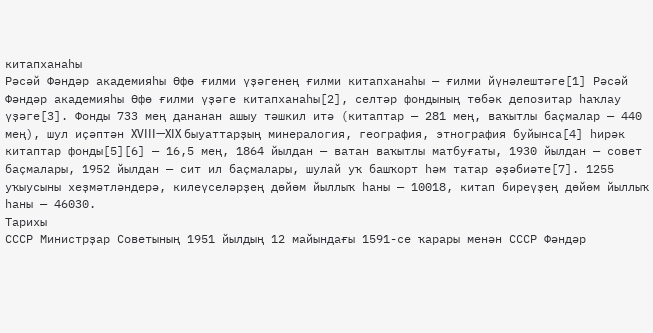китапханаһы
Рәсәй Фәндәр академияһы Өфө ғилми үҙәгенең ғилми китапханаһы — ғилми йүнәлештәге[1] Рәсәй Фәндәр академияһы Өфө ғилми үҙәге китапханаһы[2], селтәр фондының төбәк депозитар һаҡлау үҙәге[3]. Фонды 733 мең дананан ашыу тәшкил итә (китаптар — 281 мең, ваҡытлы баҫмалар — 440 мең), шул иҫәптән XVIII—XIX быуаттарҙың минералогия, география, этнография буйынса[4] һирәк китаптар фонды[5][6] — 16,5 мең, 1864 йылдан — ватан ваҡытлы матбуғаты, 1930 йылдан — совет баҫмалары, 1952 йылдан — сит ил баҫмалары, шулай уҡ башҡорт һәм татар әҙәбиәте[7]. 1255 уҡыусыны хеҙмәтләндерә, килеүселәрҙең дөйөм йыллыҡ һаны — 10018, китап биреүҙең дөйөм йыллыҡ һаны — 46030.
Тарихы
СССР Министрҙар Советының 1951 йылдың 12 майындағы 1591-се ҡарары менән СССР Фәндәр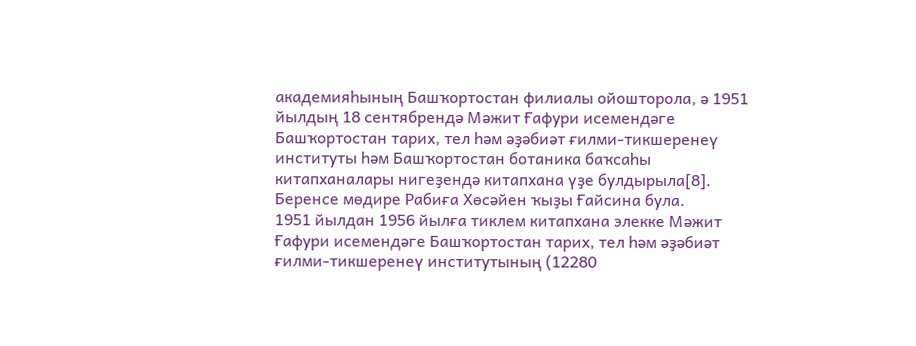академияһының Башҡортостан филиалы ойошторола, ә 1951 йылдың 18 сентябрендә Мәжит Ғафури исемендәге Башҡортостан тарих, тел һәм әҙәбиәт ғилми-тикшеренеү институты һәм Башҡортостан ботаника баҡсаһы китапханалары нигеҙендә китапхана үҙе булдырыла[8]. Беренсе мөдире Рабиға Хөсәйен ҡыҙы Ғайсина була.
1951 йылдан 1956 йылға тиклем китапхана элекке Мәжит Ғафури исемендәге Башҡортостан тарих, тел һәм әҙәбиәт ғилми-тикшеренеү институтының (12280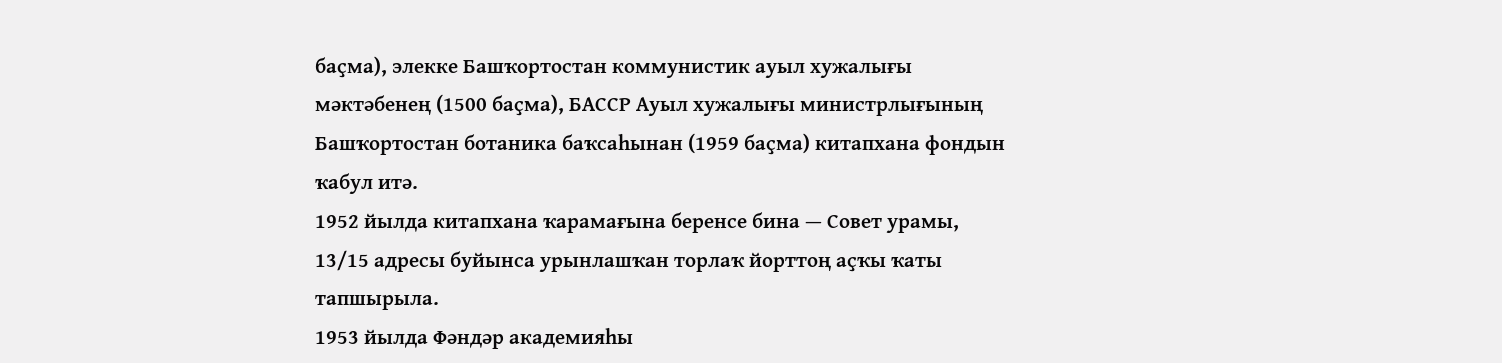баҫма), элекке Башҡортостан коммунистик ауыл хужалығы мәктәбенең (1500 баҫма), БАССР Ауыл хужалығы министрлығының Башҡортостан ботаника баҡсаһынан (1959 баҫма) китапхана фондын ҡабул итә.
1952 йылда китапхана ҡарамағына беренсе бина — Совет урамы, 13/15 адресы буйынса урынлашҡан торлаҡ йорттоң аҫҡы ҡаты тапшырыла.
1953 йылда Фәндәр академияһы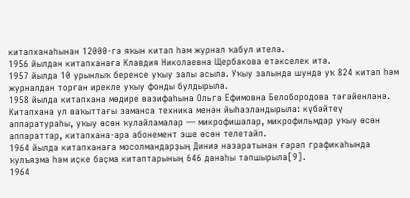китапханаһынан 12000-гә яҡын китап һәм журнал ҡабул ителә.
1956 йылдан китапханаға Клавдия Николаевна Щербакова етәкселек итә.
1957 йылда 10 урынлыҡ беренсе уҡыу залы асыла. Уҡыу залында шунда уҡ 824 китап һәм журналдан торған ирекле уҡыу фонды булдырыла.
1958 йылда китапхана мөдире вазифаһына Ольга Ефимовна Белобородова тәғәйенләнә. Китапхана ул ваҡыттағы заманса техника менән йыһазландырыла: күбәйтеү аппаратураһы, уҡыу өсөн ҡулайламалар — микрофишалар, микрофильмдар уҡыу өсөн аппараттар, китапхана-ара абонемент эше өсөн телетайп.
1964 йылда китапханаға мосолмандарҙың Диниә назаратынан ғәрәп графикаһында ҡулъяҙма һәм иҫке баҫма китаптарының 646 данаһы тапшырыла[9].
1964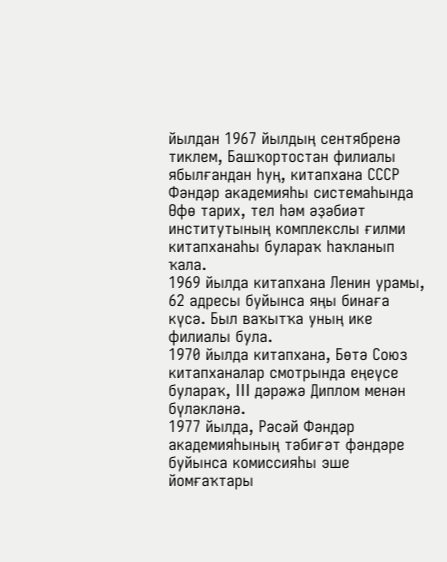йылдан 1967 йылдың сентябренә тиклем, Башҡортостан филиалы ябылғандан һуң, китапхана СССР Фәндәр академияһы системаһында Өфө тарих, тел һәм әҙәбиәт институтының комплекслы ғилми китапханаһы булараҡ һаҡланып ҡала.
1969 йылда китапхана Ленин урамы, 62 адресы буйынса яңы бинаға күсә. Был ваҡытҡа уның ике филиалы була.
1970 йылда китапхана, Бөтә Союз китапханалар смотрында еңеүсе булараҡ, III дәрәжә Диплом менән бүләкләнә.
1977 йылда, Рәсәй Фәндәр академияһының тәбиғәт фәндәре буйынса комиссияһы эше йомғаҡтары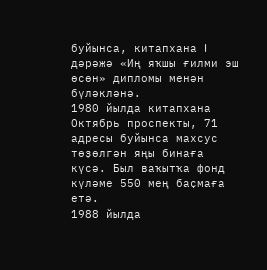буйынса, китапхана I дәрәжә «Иң яҡшы ғилми эш өсөн» дипломы менән бүләкләнә.
1980 йылда китапхана Октябрь проспекты, 71 адресы буйынса махсус төҙөлгән яңы бинаға күсә. Был ваҡытҡа фонд күләме 550 мең баҫмаға етә.
1988 йылда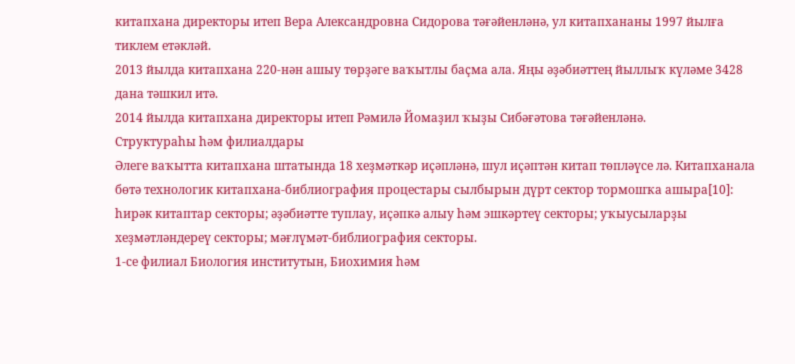китапхана директоры итеп Вера Александровна Сидорова тәғәйенләнә, ул китапхананы 1997 йылға тиклем етәкләй.
2013 йылда китапхана 220-нән ашыу төрҙәге ваҡытлы баҫма ала. Яңы әҙәбиәттең йыллыҡ күләме 3428 дана тәшкил итә.
2014 йылда китапхана директоры итеп Рәмилә Йомаҙил ҡыҙы Сибәғәтова тәғәйенләнә.
Структураһы һәм филиалдары
Әлеге ваҡытта китапхана штатында 18 хеҙмәткәр иҫәпләнә, шул иҫәптән китап төпләүсе лә. Китапханала бөтә технологик китапхана-библиография процестары сылбырын дүрт сектор тормошҡа ашыра[10]: һирәк китаптар секторы; әҙәбиәтте туплау, иҫәпкә алыу һәм эшкәртеү секторы; уҡыусыларҙы хеҙмәтләндереү секторы; мәғлүмәт-библиография секторы.
1-се филиал Биология институтын, Биохимия һәм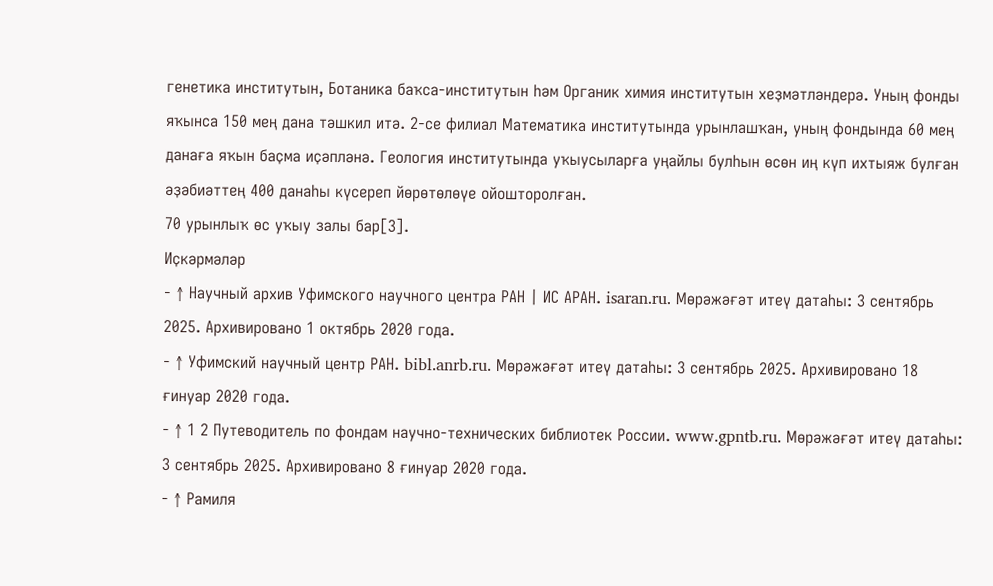генетика институтын, Ботаника баҡса-институтын һәм Органик химия институтын хеҙмәтләндерә. Уның фонды яҡынса 150 мең дана тәшкил итә. 2-се филиал Математика институтында урынлашҡан, уның фондында 60 мең данаға яҡын баҫма иҫәпләнә. Геология институтында уҡыусыларға уңайлы булһын өсөн иң күп ихтыяж булған әҙәбиәттең 400 данаһы күсереп йөрөтөлөүе ойошторолған.
70 урынлыҡ өс уҡыу залы бар[3].
Иҫкәрмәләр
- ↑ Научный архив Уфимского научного центра РАН | ИС АРАН. isaran.ru. Мөрәжәғәт итеү датаһы: 3 сентябрь 2025. Архивировано 1 октябрь 2020 года.
- ↑ Уфимский научный центр РАН. bibl.anrb.ru. Мөрәжәғәт итеү датаһы: 3 сентябрь 2025. Архивировано 18 ғинуар 2020 года.
- ↑ 1 2 Путеводитель по фондам научно-технических библиотек России. www.gpntb.ru. Мөрәжәғәт итеү датаһы: 3 сентябрь 2025. Архивировано 8 ғинуар 2020 года.
- ↑ Рамиля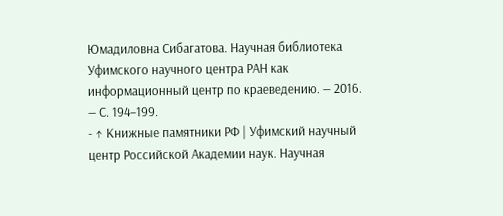Юмадиловна Сибагатова. Научная библиотека Уфимского научного центра РАН как информационный центр по краеведению. — 2016. — С. 194–199.
- ↑ Книжные памятники РФ | Уфимский научный центр Российской Академии наук. Научная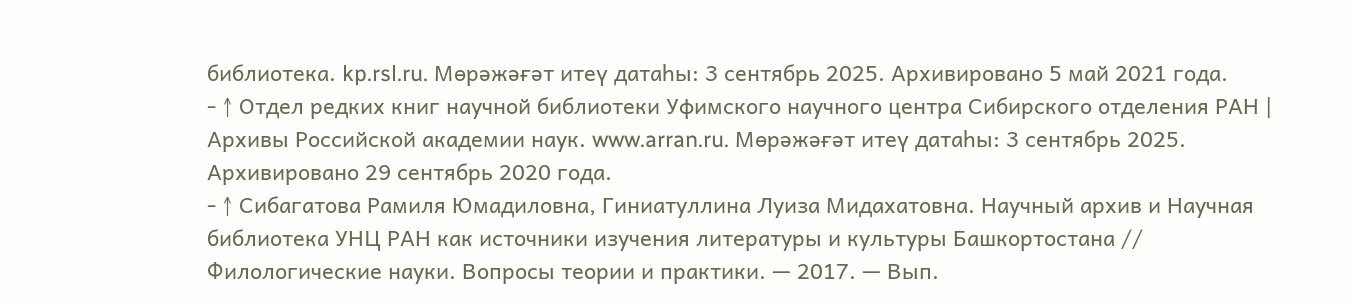библиотека. kp.rsl.ru. Мөрәжәғәт итеү датаһы: 3 сентябрь 2025. Архивировано 5 май 2021 года.
- ↑ Отдел редких книг научной библиотеки Уфимского научного центра Сибирского отделения РАН | Архивы Российской академии наук. www.arran.ru. Мөрәжәғәт итеү датаһы: 3 сентябрь 2025. Архивировано 29 сентябрь 2020 года.
- ↑ Сибагатова Рамиля Юмадиловна, Гиниатуллина Луиза Мидахатовна. Научный архив и Научная библиотека УНЦ РАН как источники изучения литературы и культуры Башкортостана // Филологические науки. Вопросы теории и практики. — 2017. — Вып.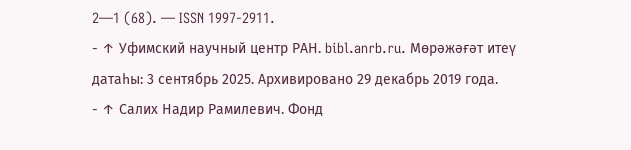2—1 (68). — ISSN 1997-2911.
- ↑ Уфимский научный центр РАН. bibl.anrb.ru. Мөрәжәғәт итеү датаһы: 3 сентябрь 2025. Архивировано 29 декабрь 2019 года.
- ↑ Салих Надир Рамилевич. Фонд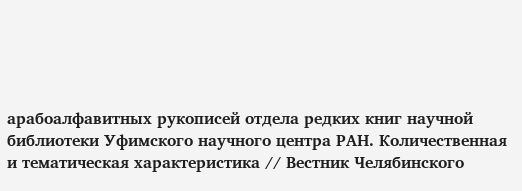арабоалфавитных рукописей отдела редких книг научной библиотеки Уфимского научного центра РАН. Количественная и тематическая характеристика // Вестник Челябинского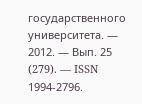государственного университета. — 2012. — Вып. 25 (279). — ISSN 1994-2796.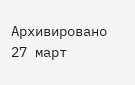Архивировано 27 март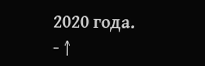2020 года.
- ↑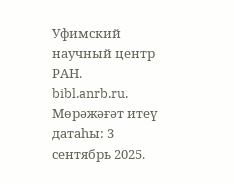Уфимский научный центр РАН. bibl.anrb.ru. Мөрәжәғәт итеү датаһы: 3 сентябрь 2025.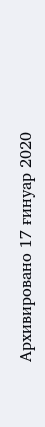Архивировано 17 ғинуар 2020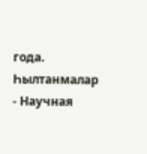года.
Һылтанмалар
- Научная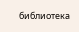библиотека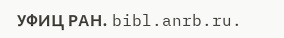УФИЦ РАН. bibl.anrb.ru.